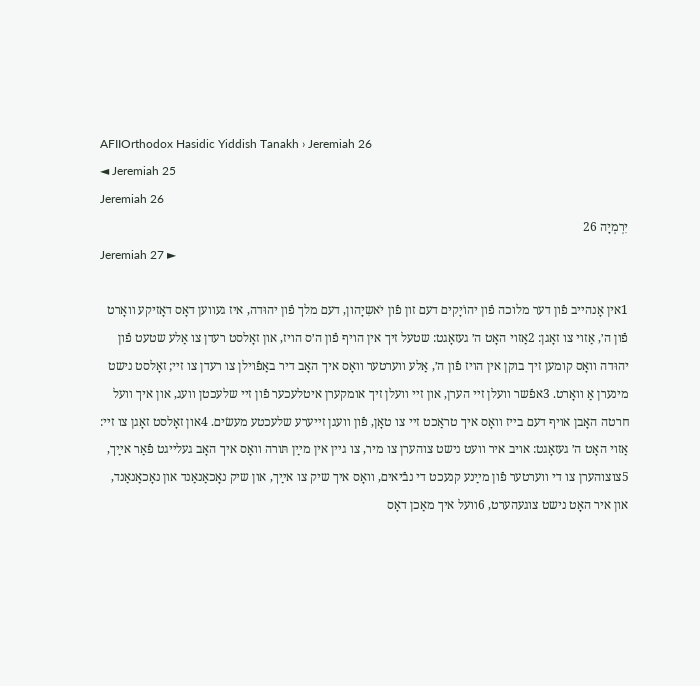AFIIOrthodox Hasidic Yiddish Tanakh › Jeremiah 26
◄ Jeremiah 25
Jeremiah 26
יִרְמְיָה 26
Jeremiah 27 ►

1אין אָנהײב פֿון דער מלוכה פֿון יהוֹיָקים דעם זון פֿון יֹאשִיָהון, דעם מלך פֿון יהוּדה, איז געװען דאָס דאָזיקע װאָרט פֿון ה׳, אַזױ צו זאָגן: 2אַזױ האָט ה׳ געזאָגט: שטעל זיך אין הױף פֿון ה׳ס הױז, און זאָלסט רעדן צו אַלע שטעט פֿון יהוּדה װאָס קומען זיך בוקן אין הױז פֿון ה׳, אַלע װערטער װאָס איך האָב דיר באַפֿױלן צו רעדן צו זײ; זאָלסט נישט מינערן אַ װאָרט. 3אפֿשר װעלן זײ הערן, און זײ װעלן זיך אומקערן איטלעכער פֿון זײ שלעכטן װעג, און איך װעל חרטה האָבן אױף דעם בײז װאָס איך טראַכט זײ צו טאָן, פֿון װעגן זײערע שלעכטע מעשׂים. 4און זאָלסט זאָגן צו זײ: אַזױ האָט ה׳ געזאָגט: אױב איר װעט נישט צוהערן צו מיר, צו גײן אין מײַן תּורה װאָס איך האָב געלײגט פֿאַר אײַך, 5צוצוהערן צו די װערטער פֿון מײַנע קנעכט די נבֿיאים, װאָס איך שיק צו אײַך, און שיק נאָכאַנאַנד און נאָכאַנאַנד, און איר האָט נישט צוגעהערט, 6װעל איך מאַכן דאָס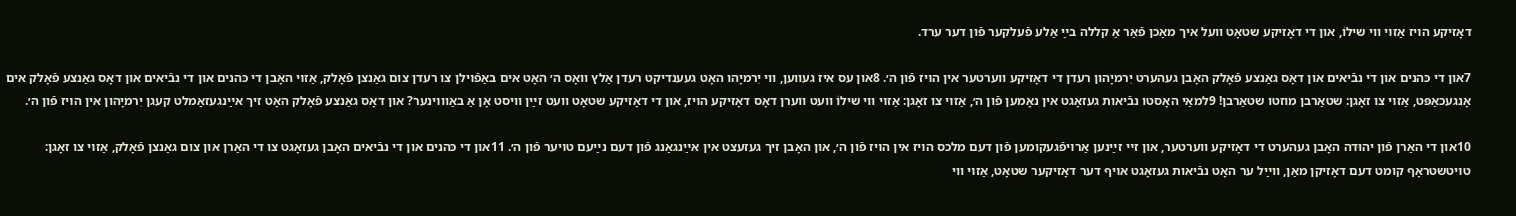דאָזיקע הױז אַזױ װי שילוֹ, און די דאָזיקע שטאָט װעל איך מאַכן פֿאַר אַ קללה בײַ אַלע פֿעלקער פֿון דער ערד.

7און די כּהנים און די נבֿיאים און דאָס גאַנצע פֿאָלק האָבן געהערט יִרמיָהון רעדן די דאָזיקע װערטער אין הױז פֿון ה׳. 8און עס איז געװען, װי יִרמיָהו האָט געענדיקט רעדן אַלץ װאָס ה׳ האָט אים באַפֿױלן צו רעדן צום גאַנצן פֿאָלק, אַזױ האָבן די כּהנים און די נבֿיאים און דאָס גאַנצע פֿאָלק אים אָנגעכאַפּט, אַזױ צו זאָגן: שטאַרבן מוזטו שטאַרבן! 9למאַי האָסטו נבֿיאות געזאָגט אין נאָמען פֿון ה׳, אַזױ צו זאָגן: אַזױ װי שילוֹ װעט װערן דאָס דאָזיקע הױז, און די דאָזיקע שטאָט װעט זײַן װיסט אָן אַ באַװױנער? און דאָס גאַנצע פֿאָלק האָט זיך אײַנגעזאַמלט קעגן יִרמיָהון אין הױז פֿון ה׳.

10און די האַרן פֿון יהוּדה האָבן געהערט די דאָזיקע װערטער, און זײ זײַנען אַרױפֿגעקומען פֿון דעם מלכס הױז אין הױז פֿון ה׳, און האָבן זיך געזעצט אין אײַנגאַנג פֿון דעם נײַעם טױער פֿון ה׳. 11און די כּהנים און די נבֿיאים האָבן געזאָגט צו די האַרן און צום גאַנצן פֿאָלק, אַזױ צו זאָגן: טױטשטראָף קומט דעם דאָזיקן מאַן, װײַל ער האָט נבֿיאות געזאָגט אױף דער דאָזיקער שטאָט, אַזױ װי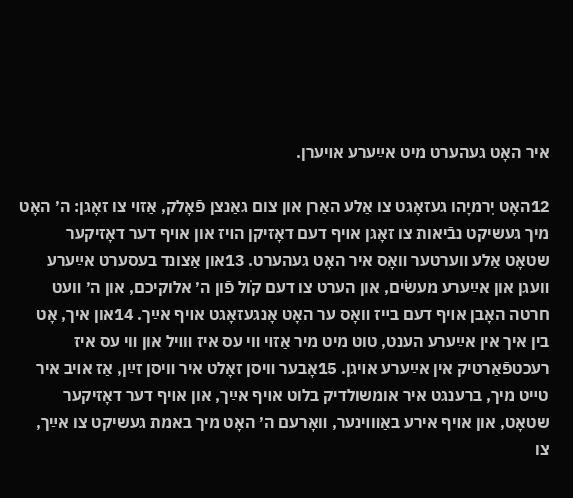איר האָט געהערט מיט אײַערע אױערן.

12האָט יִרמיָהו געזאָגט צו אַלע האַרן און צום גאַנצן פֿאָלק, אַזױ צו זאָגן: ה׳ האָט מיך געשיקט נבֿיאות צו זאָגן אױף דעם דאָזיקן הױז און אױף דער דאָזיקער שטאָט אַלע װערטער װאָס איר האָט געהערט. 13און אַצונד בעסערט אײַערע װעגן און אײַערע מעשׂים, און הערט צו דעם קֹול פֿון ה׳ אלוקיכם, און ה׳ װעט חרטה האָבן אױף דעם בײז װאָס ער האָט אָנגעזאָגט אױף אײַך. 14און איך, אָט בין איך אין אײַערע הענט, טוט מיט מיר אַזױ װי עס איז װױל און װי עס איז רעכטפֿאַרטיק אין אײַערע אױגן. 15אָבער װיסן זאָלט איר װיסן זײַן, אַז אױב איר טײט מיך, ברענגט איר אומשולדיק בלוט אױף אײַך, און אױף דער דאָזיקער שטאָט, און אױף אירע באַװױנער, װאָרעם ה׳ האָט מיך באמת געשיקט צו אײַך, צו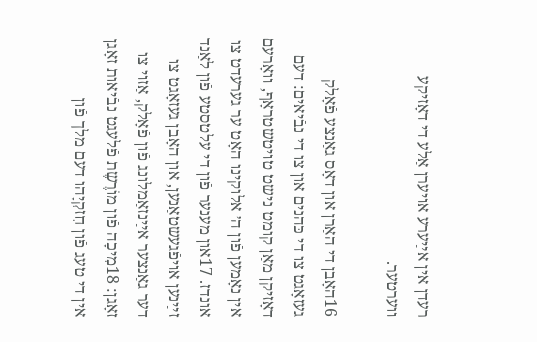רעדן אין אײַערע אױערן אַלע די דאָזיקע װערטער.

16האָבן די האַרן און דאָס גאַנצע פֿאָלק געזאָגט צו די כּהנים און צו די נבֿיאים: דעם דאָזיקן מאַן קומט נישט טױטשטראָף, װאָרעם אין נאָמען פֿון ה׳ אלוקינו האָט ער גערעדט צו אונדז. 17און מענער פֿון די עלטסטע פֿון לאַנד זײַנען אױפֿגעשטאַנען, און האָבן געזאָגט צו דער גאַנצער אײַנזאַמלונג פֿון פֿאָלק, אַזױ צו זאָגן: 18מִיכָה פֿון מוֹרֶשֶת פֿלעגט נבֿיאות זאָגן אין די טעג פֿון חִזקִיָהו דעם מלך פֿון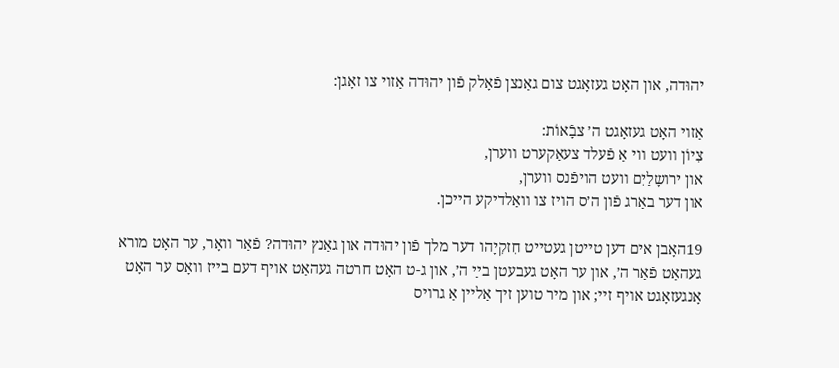יהוּדה, און האָט געזאָגט צום גאַנצן פֿאָלק פֿון יהוּדה אַזױ צו זאָגן:

אַזױ האָט געזאָגט ה׳ צבָֿאוֹת:
צִיוֹן װעט װי אַ פֿעלד צעאַקערט װערן,
און ירושָלַיִם װעט הױפֿנס װערן,
און דער באַרג פֿון ה׳ס הױז צו װאַלדיקע הײכן.

19האָבן אים דען טײטן געטײט חִזקִיָהו דער מלך פֿון יהוּדה און גאַנץ יהוּדה? פֿאַר װאָר, ער האָט מורא געהאַט פֿאַר ה׳, און ער האָט געבעטן בײַ ה׳, און ג-ט האָט חרטה געהאַט אױף דעם בײז װאָס ער האָט אָנגעזאָגט אױף זײ; און מיר טוען זיך אַלײן אַ גרױס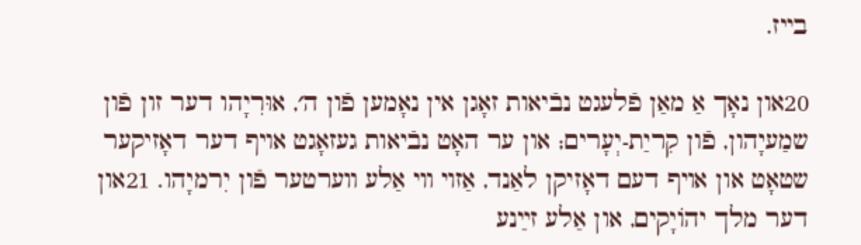בײז.

20און נאָך אַ מאַן פֿלעגט נבֿיאות זאָגן אין נאָמען פֿון ה׳, אוּרִיָהו דער זון פֿון שמַעיָהון, פֿון קִריַת-יְעָרים; און ער האָט נבֿיאות געזאָגט אױף דער דאָזיקער שטאָט און אױף דעם דאָזיקן לאַנד, אַזױ װי אַלע װערטער פֿון יִרמיָהו. 21און דער מלך יהוֹיָקים, און אַלע זײַנע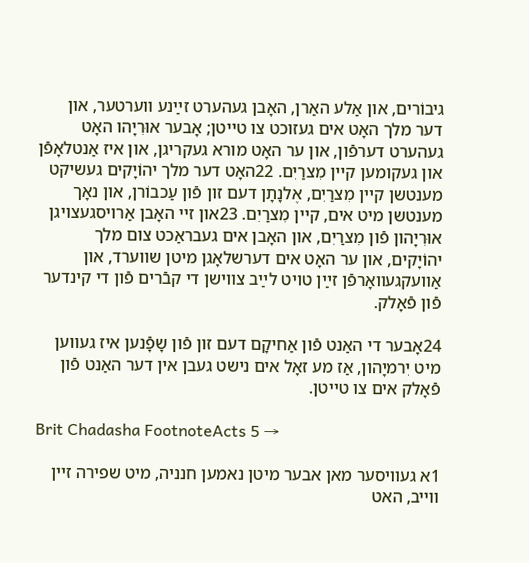גיבוֹרים, און אַלע האַרן, האָבן געהערט זײַנע װערטער, און דער מלך האָט אים געזוכט צו טײטן; אָבער אוּרִיָהו האָט געהערט דערפֿון, און ער האָט מורא געקריגן, און איז אַנטלאָפֿן און געקומען קײן מִצרַיִם. 22האָט דער מלך יהוֹיָקים געשיקט מענטשן קײן מִצרַיִם, אֶלנָתָן דעם זון פֿון עַכבוֹרן, און נאָך מענטשן מיט אים, קײן מִצרַיִם. 23און זײ האָבן אַרױסגעצױגן אוּרִיָהון פֿון מִצרַיִם, און האָבן אים געבראַכט צום מלך יהוֹיָקים, און ער האָט אים דערשלאָגן מיטן שװערד, און אַװעקגעװאָרפֿן זײַן טױט לײַב צװישן די קבֿרים פֿון די קינדער פֿון פֿאָלק.

24אָבער די האַנט פֿון אַחיקָם דעם זון פֿון שָפָֿנען איז געװען מיט יִרמיָהון, אַז מע זאָל אים נישט געבן אין דער האַנט פֿון פֿאָלק אים צו טײטן.

Brit Chadasha FootnoteActs 5 →

1א געוויסער מאן אבער מיטן נאמען חנניה, מיט שפירה זיין ווייב, האט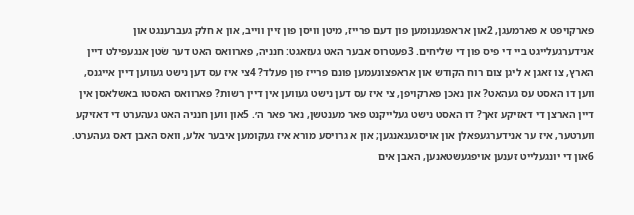פארקויפט א פארמעגן, 2און אראפגענומען פון דעם פרייז, מיטן וויסן פון זיין ווייב, און א חלק געברענגט און אנידערגעלייגט ביי די פיס פון די שליחים. 3פעטרוס אבער האט געזאגט: חנניה, פארוואס האט דער שׂטן אנגעפילט דיין הארץ, צו זאגן א ליגן צום רוח הקודש און אראפצונעמען פונם פרייז פון פעלד? 4צי איז עס דען נישט געווען דיין אייגנס, ווען דו האסט עס געהאט? און נאכן פארקויפן, צי איז עס דען נישט געווען אין דיין רשות? פארוואס האסטו באשלאסן אין דיין הארצן די דאזיקע זאך? דו האסט נישט געלייקנט פאר מענטשן, נאר פאר ה׳. 5און ווען חנניה האט געהערט די דאזיקע ווערטער, איז ער אנידערגעפאלן און אויסגעגאנגען; און א גרויסע מורא איז געקומען איבער אלע, וואס האבן דאס געהערט. 6און די יונגעלייט זענען אויפגעשטאנען, האבן אים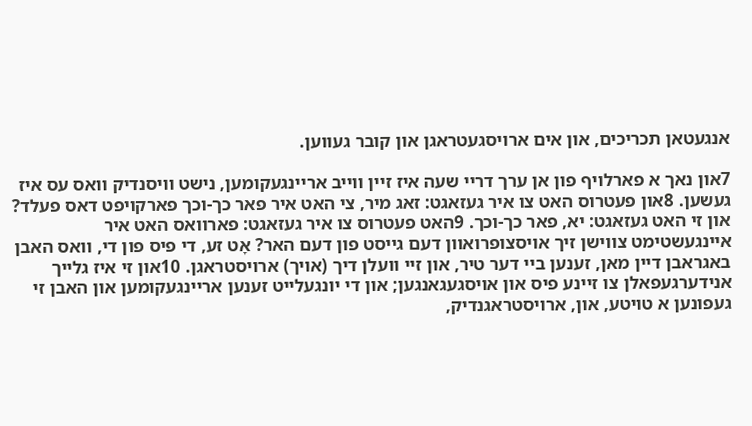אנגעטאן תכריכים, און אים ארויסגעטראגן און קובר געווען.

7און נאך א פארלויף פון אן ערך דריי שעה איז זיין ווייב אריינגעקומען, נישט וויסנדיק וואס עס איז געשען. 8און פעטרוס האט צו איר געזאגט: זאג מיר, צי האט איר פאר כך‑וכך פארקויפט דאס פעלד? און זי האט געזאגט: יא, פאר כך‑וכך. 9האט פעטרוס צו איר געזאגט: פארוואס האט איר איינגעשטימט צווישן זיך אויסצופרואוון דעם גייסט פון דעם האר? אָט זע, די פיס פון די, וואס האבן באגראבן דיין מאן, זענען ביי דער טיר, און זיי וועלן דיך (אויך) ארויסטראגן. 10און זי איז גלייך אנידערגעפאלן צו זיינע פיס און אויסגעגאנגען; און די יונגעלייט זענען אריינגעקומען און האבן זי געפונען א טויטע, און, ארויסטראגנדיק,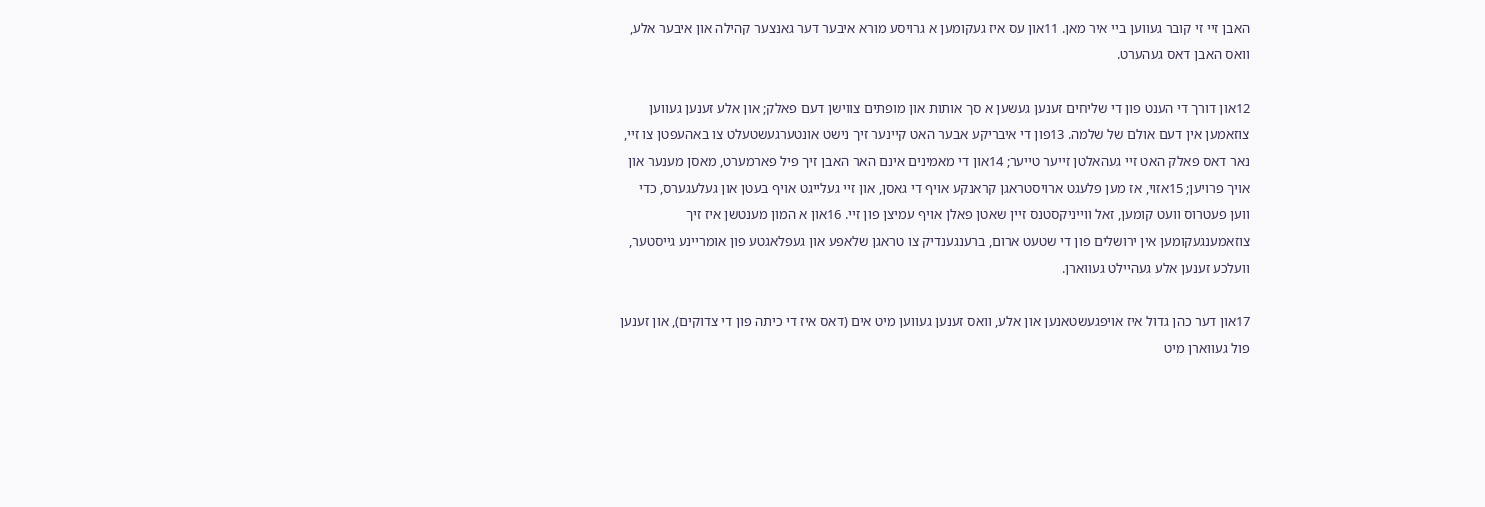האבן זיי זי קובר געווען ביי איר מאן. 11און עס איז געקומען א גרויסע מורא איבער דער גאנצער קהילה און איבער אלע, וואס האבן דאס געהערט.

12און דורך די הענט פון די שליחים זענען געשען א סך אותות און מופתים צווישן דעם פאלק; און אלע זענען געווען צוזאמען אין דעם אולם של שלמה. 13פון די איבריקע אבער האט קיינער זיך נישט אונטערגעשטעלט צו באהעפטן צו זיי, נאר דאס פאלק האט זיי געהאלטן זייער טייער; 14און די מאמינים אינם האר האבן זיך פיל פארמערט, מאסן מענער און אויך פרויען; 15אזוי, אז מען פלעגט ארויסטראגן קראנקע אויף די גאסן, און זיי געלייגט אויף בעטן און געלעגערס, כדי ווען פעטרוס וועט קומען, זאל ווייניקסטנס זיין שאטן פאלן אויף עמיצן פון זיי. 16און א המון מענטשן איז זיך צוזאמענגעקומען אין ירושלים פון די שטעט ארום, ברענגענדיק צו טראגן שלאפע און געפלאגטע פון אומריינע גייסטער, וועלכע זענען אלע געהיילט געווארן.

17און דער כהן גדול איז אויפגעשטאנען און אלע, וואס זענען געווען מיט אים (דאס איז די כיתה פון די צדוקים), און זענען פול געווארן מיט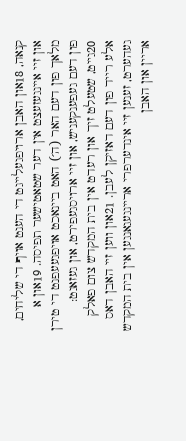קנאה, 18און האבן ארויפגעלייגט די הענט אויף די שליחים, און זיי איינגעזעצט אין דער שטאטישער תפיסה. 19און א מלאך פון דעם האר (ה׳) האט ביינאכט אויפגעעפנט די טירן פון דעם געפענקעניש, און זיי ארויסגעפירט, און געזאגט: 20גייט, שטעלט זיך און רעדט אין בית המקדש צום פאלק אלע רייד פון דעם דאזיקן לעבן. 21און ווען זיי האבן דאס געהערט, זענען זיי אינדערפרי אריינגעגאנגען אין בית המקדש אריין און האבן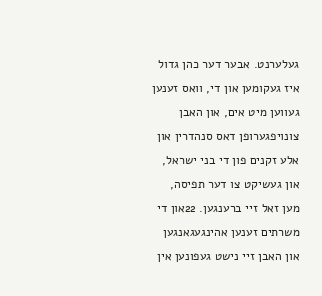געלערנט. אבער דער כהן גדול איז געקומען און די, וואס זענען געווען מיט אים, און האבן צונויפגערופן דאס סנהדרין און אלע זקנים פון די בני ישראל, און געשיקט צו דער תפיסה, מען זאל זיי ברענגען. 22און די משרתים זענען אהינגעגאנגען און האבן זיי נישט געפונען אין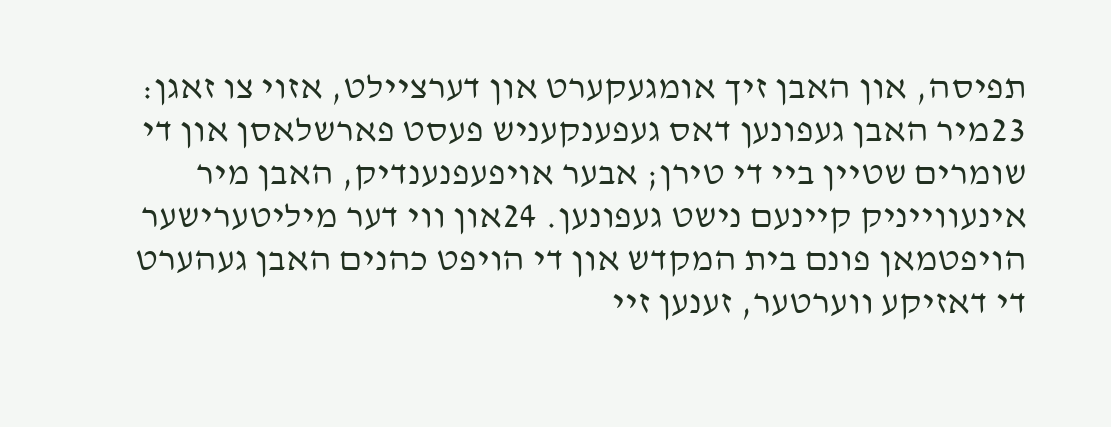תפיסה, און האבן זיך אומגעקערט און דערציילט, אזוי צו זאגן: 23מיר האבן געפונען דאס געפענקעניש פעסט פארשלאסן און די שומרים שטיין ביי די טירן; אבער אויפעפנענדיק, האבן מיר אינעווייניק קיינעם נישט געפונען. 24און ווי דער מיליטערישער הויפטמאן פונם בית המקדש און די הויפט כהנים האבן געהערט די דאזיקע ווערטער, זענען זיי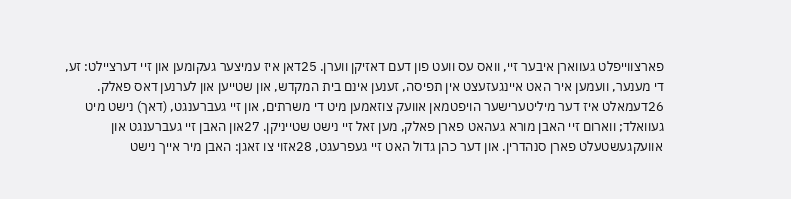פארצווייפלט געווארן איבער זיי, וואס עס וועט פון דעם דאזיקן ווערן. 25דאן איז עמיצער געקומען און זיי דערציילט: זע, די מענער, וועמען איר האט איינגעזעצט אין תפיסה, זענען אינם בית המקדש, און שטייען און לערנען דאס פאלק. 26דעמאלט איז דער מיליטערישער הויפטמאן אוועק צוזאמען מיט די משרתים, און זיי געברענגט, (דאך) נישט מיט געוואלד; ווארום זיי האבן מורא געהאט פארן פאלק, מען זאל זיי נישט שטייניקן. 27און האבן זיי געברענגט און אוועקגעשטעלט פארן סנהדרין. און דער כהן גדול האט זיי געפרעגט, 28אזוי צו זאגן: האבן מיר אייך נישט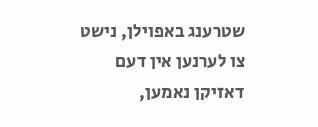שטרענג באפוילן, נישט צו לערנען אין דעם דאזיקן נאמען,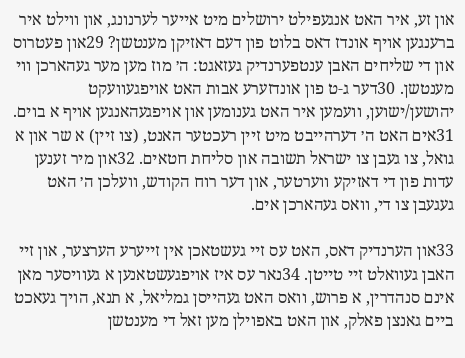און זע, איר האט אנגעפילט ירושלים מיט אייער לערנונג, און ווילט איר ברענגען אויף אונדז דאס בלוט פון דעם דאזיקן מענטשן? 29און פעטרוס און די שליחים האבן ענטפערנדיק געזאגט: ה׳ מוז מען מער געהארכן ווי מענטשן. 30דער ג‑ט פון אונדזערע אבות האט אויפגעוועקט יהושען/ישוען, וועמען איר האט גענומען און אויפגעהאנגען אויף א בוים. 31אים האט ה׳ דערהייבט מיט זיין רעכטער האנט, (צו זיין) א שר און א גואל, צו געבן צו ישראל תשובה און סליחת חטאים. 32און מיר זענען עדות פון די דאזיקע ווערטער, און דער רוח הקודש, וועלכן ה׳ האט געגעבן צו די, וואס געהארכן אים.

33און הערנדיק דאס, האט עס זיי געשטאכן אין זייערע הערצער, און זיי האבן געוואלט זיי טייטן. 34נאר עס איז אויפגעשטאנען א געוויסער מאן אינם סנהדרין, א פרוש, וואס האט געהייסן גמליאל, א תנא, הויך געאכט ביים גאנצן פאלק, און האט באפוילן מען זאל די מענטשן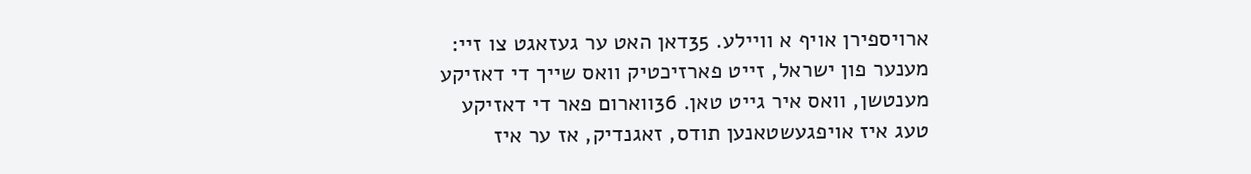ארויספירן אויף א וויילע. 35דאן האט ער געזאגט צו זיי: מענער פון ישראל, זייט פארזיכטיק וואס שייך די דאזיקע מענטשן, וואס איר גייט טאן. 36ווארום פאר די דאזיקע טעג איז אויפגעשטאנען תודס, זאגנדיק, אז ער איז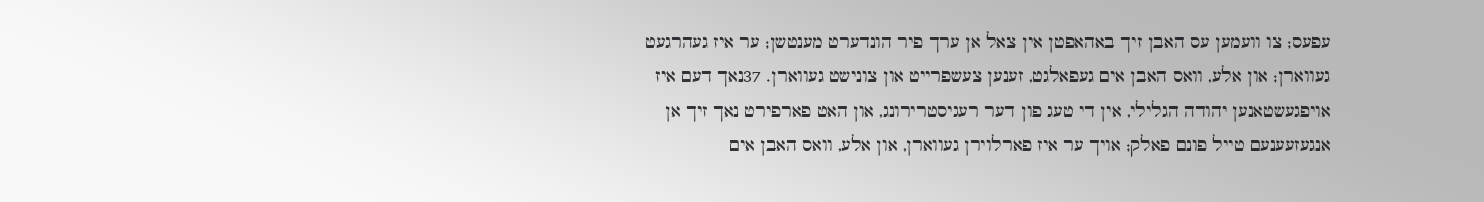עפעס; צו וועמען עס האבן זיך באהאפטן אין צאל אן ערך פיר הונדערט מענטשן; ער איז געהרגעט געווארן; און אלע, וואס האבן אים געפאלגט, זענען צעשפרייט און צונישט געווארן. 37נאך דעם איז אויפגעשטאנען יהודה הגלילי, אין די טעג פון דער רעגיסטרירונג, און האט פארפירט נאך זיך אן אנגעזעענעם טייל פונם פאלק; אויך ער איז פארלוירן געווארן, און אלע, וואס האבן אים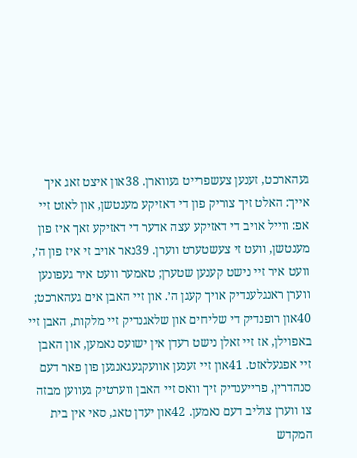געהארכט, זענען צעשפרייט געווארן. 38און איצט זאג איך אייך: האלט זיך צוריק פון די דאזיקע מענטשן, און לאזט זיי אפ: ווייל אויב די דאזיקע עצה אדער די דאזיקע זאך איז פון מענטשן, וועט זי צעשטערט ווערן. 39נאר אויב זי איז פון ה׳, וועט איר זיי נישט קענען שטערן; טאמער וועט איר געפונען ווערן ראנגלענדיק אויך קעגן ה׳. און זיי האבן אים געהארכט; 40און רופנדיק די שליחים און שלאגנדיק זיי מלקות, האבן זיי באפוילן, אז זיי זאלן נישט רעדן אין ישועס נאמען, און האבן זיי אפגעלאזט. 41און זיי זענען אוועקגעגאנגען פון פאר דעם סנהדרין, פרייענדיק זיך וואס זיי האבן ווערטיק געווען מבזה צו ווערן צוליב דעם נאמען. 42און יעדן טאג, סאי אין בית המקדש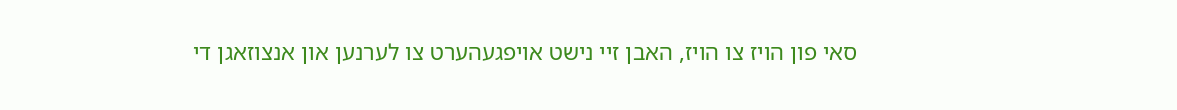סאי פון הויז צו הויז, האבן זיי נישט אויפגעהערט צו לערנען און אנצוזאגן די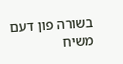בשורה פון דעם משיח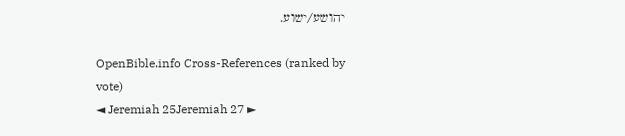יהושע/ישוע.

OpenBible.info Cross-References (ranked by vote)
◄ Jeremiah 25Jeremiah 27 ►